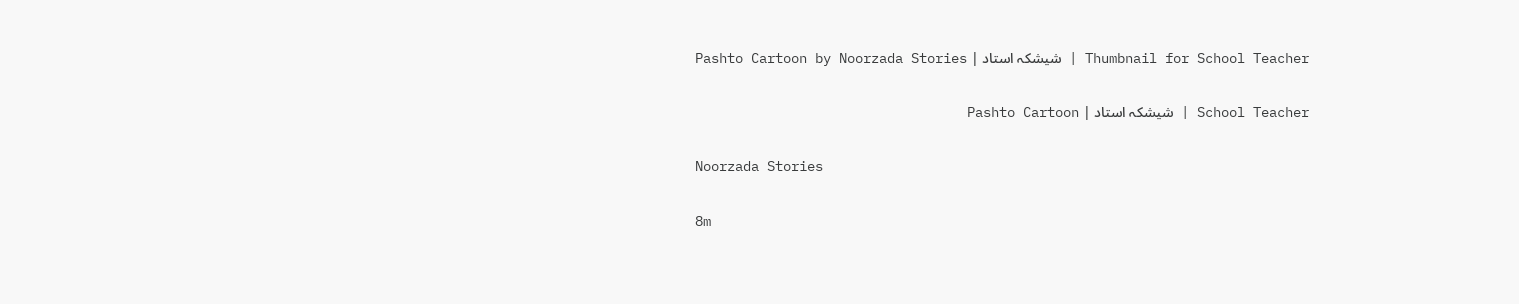Thumbnail for School Teacher | شیشکہ استاد | Pashto Cartoon by Noorzada Stories

School Teacher | شیشکہ استاد | Pashto Cartoon

Noorzada Stories

8m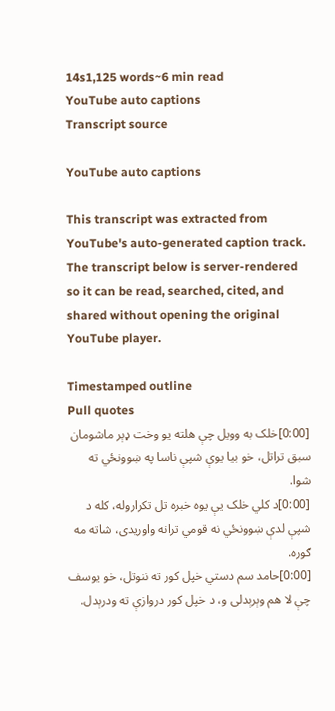14s1,125 words~6 min read
YouTube auto captions
Transcript source

YouTube auto captions

This transcript was extracted from YouTube's auto-generated caption track. The transcript below is server-rendered so it can be read, searched, cited, and shared without opening the original YouTube player.

Timestamped outline
Pull quotes
[0:00]خلک به وویل چې هلته یو وخت ډېر ماشومان سبق تراتل، خو بیا یوې شپې ناسا په ښوونځي ته شوا.
[0:00]د کلي خلک یې یوه خبره تل تکراروله، کله د شپې لدې ښوونځي نه قومي ترانه واوریدی، شاته مه ګوره.
[0:00]حامد سم دستي خپل کور ته ننوتل، خو یوسف چې لا هم وېرېدلی و، د خپل کور دروازې ته ودرېدل.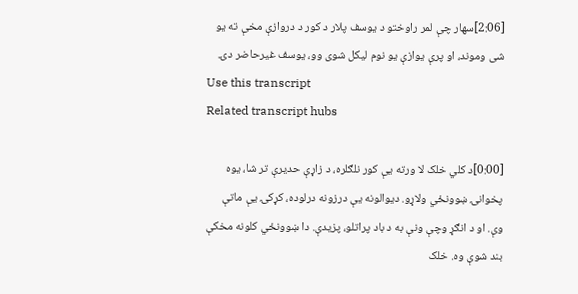[2:06]سهار چې لمر راوختو د یوسف پلار د کور د دروازې مخې ته یو شی وموند، او پرې یوازې یو نوم لیکل شوی وو، یوسف غیرحاضر دۍ.
Use this transcript
Related transcript hubs

[0:00]د کلي خلک لا ورته یې کور نلګلره، د زاړې حدیرې تر شا، یوه پخوانۍ ښوونځي ولاړو. دیوالونه یې درزونه درلوده، کړکۍ یې ماتې وې. او د انګړ وچې ونې به د باد پراتلو، پزیدې. دا ښوونځي کلونه مخکې بند شوې وه. خلک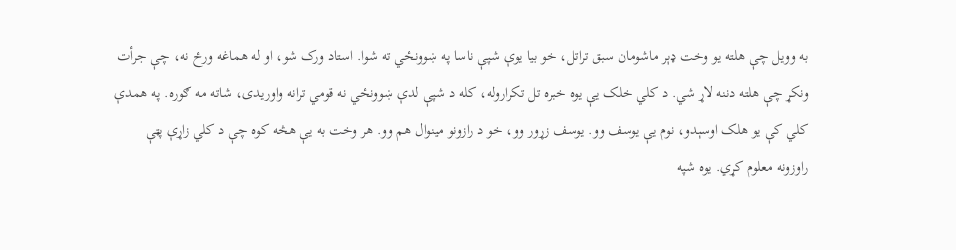به وویل چې هلته یو وخت ډېر ماشومان سبق تراتل، خو بیا یوې شپې ناسا په ښوونځي ته شوا. استاد ورک شو، او له هماغه ورځ نه، چې جرأت ونکړ چې هلته دننه لاړ شي. د کلي خلک یې یوه خبره تل تکراروله، کله د شپې لدې ښوونځي نه قومي ترانه واوریدی، شاته مه ګوره. په همدې کلي کې یو هلک اوسېدو، نوم یې یوسف وو. یوسف زړور وو، خو د رازونو مینوال هم وو. هر وخت به یې هڅه کوه چې د کلي زاړې پټې راوزونه معلوم کړي. یوه شپه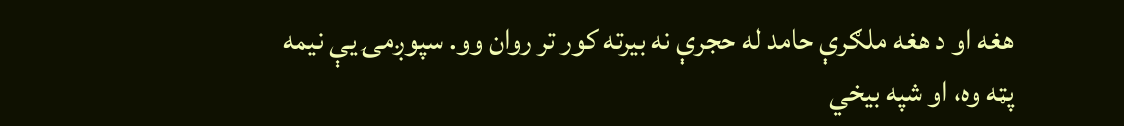هغه او د هغه ملګرې حامد له حجرې نه بیرته کور تر روان وو. سپوږمۍ یې نیمه پټه وه، او شپه بیخي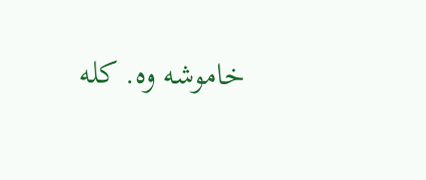خاموشه وه. کله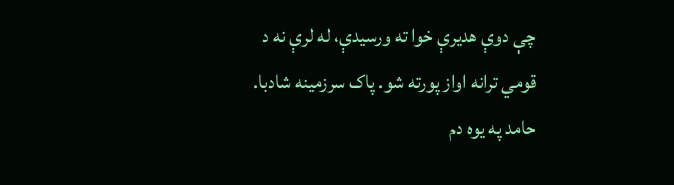چې دوې هدیرې خوا ته ورسیدې، له لرې نه د قومي ترانه اواز پورته شو. پاک سرزمینه شادبا. حامد په یوه دم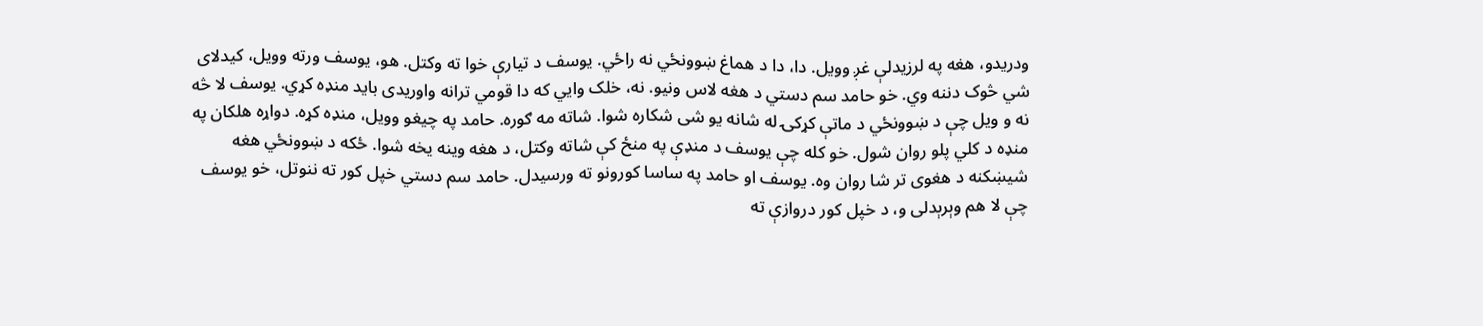ودریدو، هغه په لرزیدلې غږ وویل. دا، دا د هماغ ښوونځي نه راځي. یوسف د تیارې خوا ته وکتل. هو، یوسف ورته وویل، کیدلای شي څوک دننه وي. خو حامد سم دستي د هغه لاس ونیو. نه، خلک وایي که دا قومي ترانه واوریدی باید منډه کړي. یوسف لا څه نه و ویل چې د ښوونځي د ماتې کړکۍ له شانه یو شی شکاره شوا. شاته مه ګوره. حامد په چیغو وویل، منډه کړه. دواړه هلکان په منډه د کلي پلو روان شول. خو کله چې یوسف د منډې په منځ کې شاته وکتل، د هغه وینه یخه شوا. ځکه د ښوونځي هغه شيښکنه د هغوی تر شا روان وه. یوسف او حامد په ساسا کورونو ته ورسیدل. حامد سم دستي خپل کور ته ننوتل، خو یوسف چې لا هم وېرېدلی و، د خپل کور دروازې ته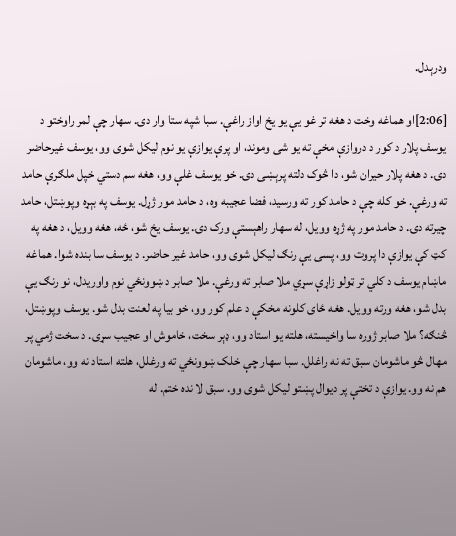ودرېدل.

[2:06]او هماغه وخت د هغه تر غو یې یو یخ اواز راغې. سبا شپه ستا وار دۍ. سهار چې لمر راوختو د یوسف پلار د کور د دروازې مخې ته یو شی وموند، او پرې یوازې یو نوم لیکل شوی وو، یوسف غیرحاضر دۍ. د هغه پلار حیران شو، دا څوک دلته پرېښی دۍ. خو یوسف غلې وو، هغه سم دستي خپل ملګرې حامد ته ورغې. خو کله چې د حامد کور ته ورسید، فضا عجیبه وه، د حامد مور ژړل. یوسف په بېړه وپوښتل، حامد چیرته دۍ. د حامد مور په ژړه وویل، له سهار راهېستې ورک دۍ. یوسف یخ شو، ځه، هغه وویل، د هغه په کټ کې یوازې دا پروت وو، پسی یې رنګ لیکل شوی وو، حامد غیر حاضر. د یوسف سا بنده شوا. هماغه ماښام یوسف د کلي تر ټولو زاړې سړي ملا صابر ته ورغې. ملا صابر د ښوونځي نوم واوریدل، نو رنګ یې بدل شو، هغه ورته وویل. هغه ځای کلونه مخکې د علم کور وو، خو بیا په لعنت بدل شو. یوسف وپوښتل، څنګه؟ ملا صابر ژوره سا واخیسته، هلته یو استاد وو، ډېر سخت، خاموش او عجیب سړی. د سخت ژمي پر مهال څو ماشومان سبق ته نه راغلل. سبا سهار چې خلک ښوونځي ته ورغلل، هلته استاد نه وو، ماشومان هم نه وو. یوازې د تختې پر دیوال پښتو لیکل شوی وو. سبق لا نده ختم. له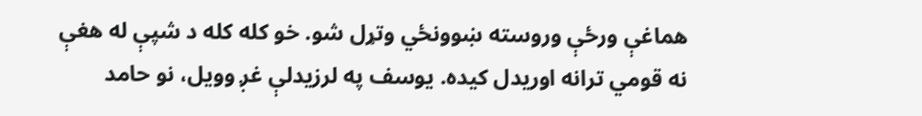هماغې ورځې وروسته ښوونځي وتړل شو. خو کله کله د شپې له هغې نه قومي ترانه اوریدل کیده. یوسف په لرزیدلې غږ وویل، نو حامد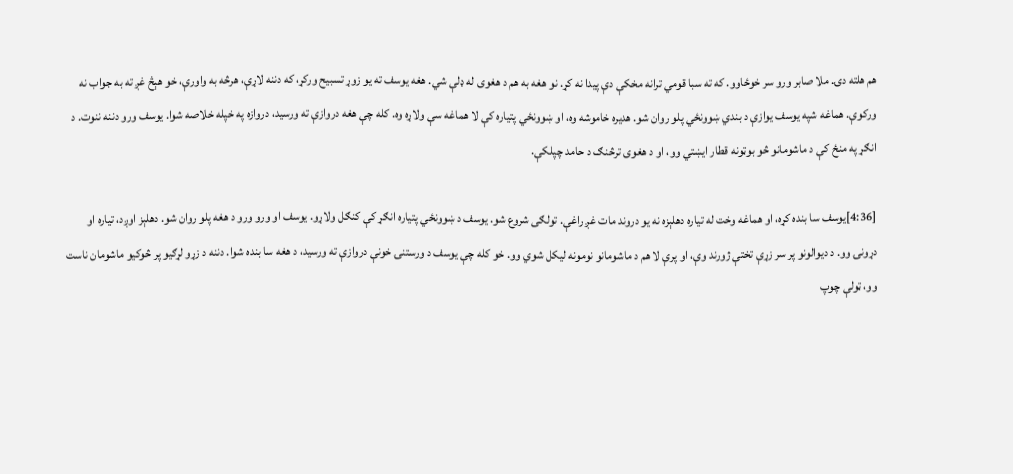هم هلته دۍ. ملا صابر ورو سر خوځاوو. که ته سبا قومي ترانه مخکې دې پیدا نه کړ. نو هغه به هم د هغوی له ډلې شي. هغه یوسف ته یو زوړ تسبیح ورکړ، که دننه لاړې، هرڅه به واورې، خو هېڅ غږ ته به جواب نه ورکوې. هماغه شپه یوسف یوازې د بندي ښوونځي پلو روان شو. هدیره خاموشه وه، او ښوونځي پتیاره کې لا هماغه سې ولاړه وه. کله چې هغه دروازې ته ورسید، دروازه په خپله خلاصه شوا. یوسف ورو دننه ننوت. د انګړ په منځ کې د ماشومانو څو بوټونه قطار ايښتي وو، او د هغوی ترڅنګ د حامد چپلکې.

[4:36]یوسف سا بنده کړه، او هماغه وخت له تیاره دهلېزه نه یو دروند مات غږ راغې. تولګی شروع شو. یوسف د ښوونځي پتیاره انګړ کې کنګل ولاړو. یوسف او ورو ورو د هغه پلو روان شو. دهلېز اوږد، تیاره او دړونۍ وو. د دیوالونو پر سر زړې تختې ژورند وې، او پرې لا هم د ماشومانو نومونه لیکل شوي وو. خو کله چې یوسف د ورستنۍ خونې دروازې ته ورسید، د هغه سا بنده شوا. دننه د زړو لړګیو پر څوکیو ماشومان ناست وو، ټولې چوپ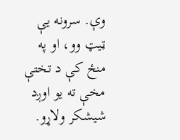وې. سرونه یې ټيټ وو، او په منځ کې د تختې مخې ته یو اوږد شيشکر ولاړو.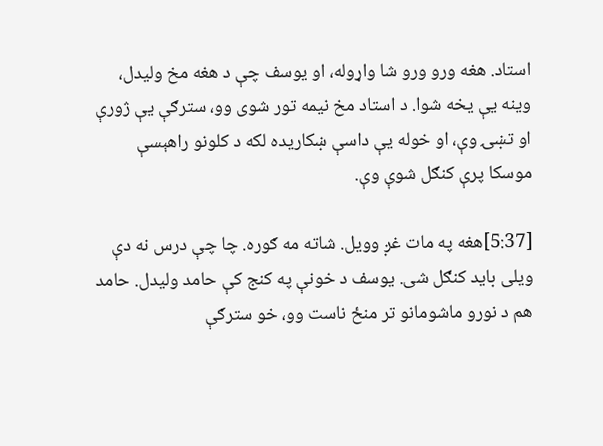استاد. هغه ورو ورو شا واړوله، او یوسف چې د هغه مخ ولیدل، وینه یې یخه شوا. د استاد مخ نیمه تور شوی وو، سترګې یې ژورې او تښۍ وې، او خوله یې داسې ښکاریده لکه د کلونو راهېسې موسکا پرې کنګل شوې وې.

[5:37]هغه په مات غږ وویل. شاته مه ګوره. چا چې درس نه دې ویلی باید کنګل شی. یوسف د خونې په کنج کې حامد ولیدل. حامد هم د نورو ماشومانو تر منځ ناست وو، خو سترګې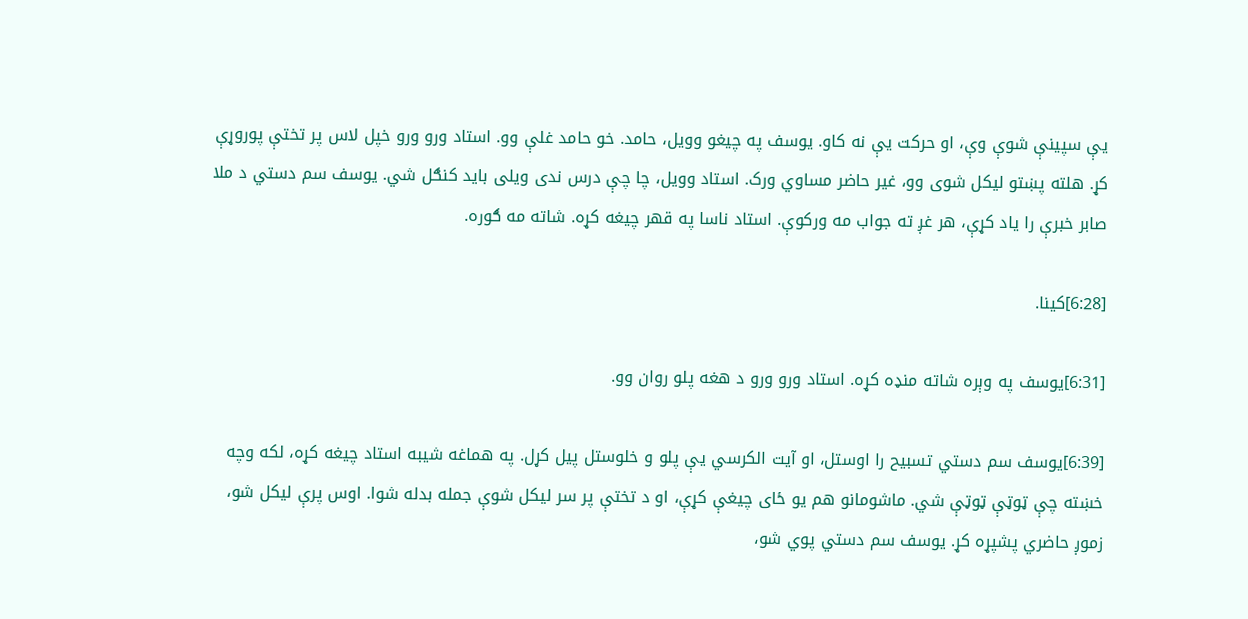یې سپینې شوې وې، او حرکت یې نه کاو. یوسف په چیغو وویل، حامد. خو حامد غلې وو. استاد ورو ورو خپل لاس پر تختې پوروړې کړ. هلته پښتو لیکل شوی وو، غیر حاضر مساوي ورک. استاد وویل، چا چې درس ندی ویلی باید کنګل شي. یوسف سم دستي د ملا صابر خبرې را یاد کړې، هر غږ ته جواب مه ورکوې. استاد ناسا په قهر چیغه کړه. شاته مه ګوره.

[6:28]کینا.

[6:31]یوسف په وېره شاته منډه کړه. استاد ورو ورو د هغه پلو روان وو.

[6:39]یوسف سم دستي تسبیح را اوستل، او آیت الکرسي یې پلو و خلوستل پیل کړل. په هماغه شیبه استاد چیغه کړه، لکه وچه خښته چې ټوټې ټوټې شي. ماشومانو هم یو ځای چیغې کړې، او د تختې پر سر لیکل شوې جمله بدله شوا. اوس پرې لیکل شو، زموږ حاضري پشپړه کړ. یوسف سم دستي پوي شو،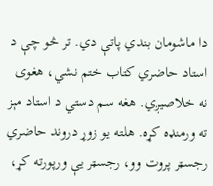دا ماشومان بندي پاتې دي. تر څو چې د استاد حاضري کتاب ختم نشي، هغوی نه خلاصیږي. هغه سم دستي د استاد مېز ته ورمنډه کړه. هلته یو زوړ دروند حاضري رجسټر پروت وو، رجسټر یې ورپورته کړ،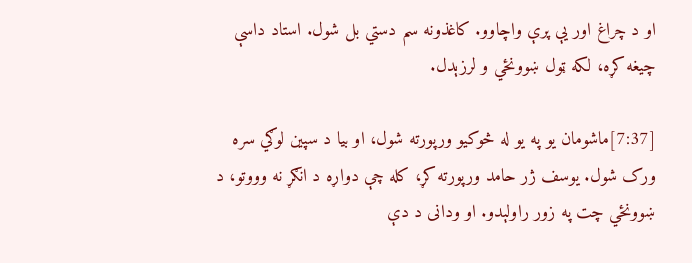او د چراغ اور یې پرې واچاوو. کاغذونه سم دستي بل شول. استاد داسې چیغه کړه، لکه ټول ښوونځي و لرزېدل.

[7:37]ماشومان یو په یو له څوکیو ورپورته شول، او بیا د سپین لوګي سره ورک شول. یوسف ژر حامد ورپورته کړ، کله چې دواړه د انګړ نه وووتو، د ښوونځي چت په زور راولېدو. او ودانی د دې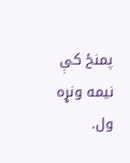پمنځ کې نیمه ونړه ول.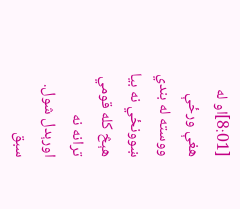[8:01]او له هغې ورځې ووسته له بندي ښوونځي نه بیا هېڅ کله قومي ترانه نه اورېدل شول. سبق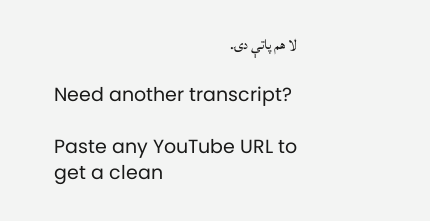لا هم پاتې دۍ.

Need another transcript?

Paste any YouTube URL to get a clean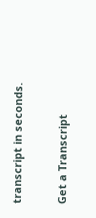transcript in seconds.

Get a Transcript